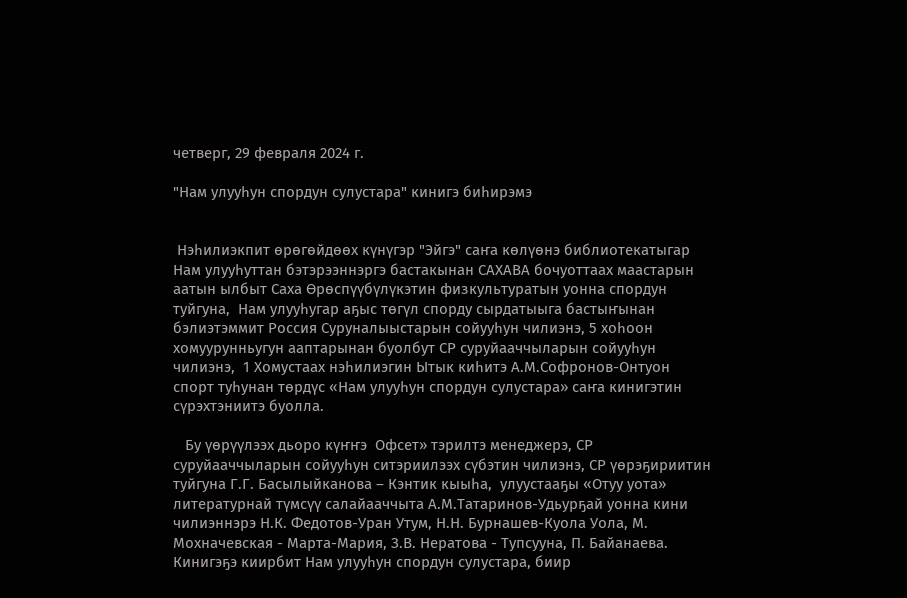четверг, 29 февраля 2024 г.

"Нам улууһун спордун сулустара" кинигэ биһирэмэ


 Нэһилиэкпит өрөгөйдөөх күнүгэр "Эйгэ" саҥа көлүөнэ библиотекатыгар Нам улууһуттан бэтэрээннэргэ бастакынан САХАВА бочуоттаах маастарын аатын ылбыт Саха Өрөспүүбүлүкэтин физкультуратын уонна спордун  туйгуна,  Нам улууһугар аҕыс төгүл спорду сырдатыыга бастыҥынан бэлиэтэммит Россия Суруналыыстарын сойууһун чилиэнэ, 5 хоһоон хомуурунньугун ааптарынан буолбут СР суруйааччыларын сойууһун чилиэнэ,  1 Хомустаах нэһилиэгин Ытык киһитэ А.М.Софронов-Онтуон  спорт туһунан төрдүс «Нам улууһун спордун сулустара» саҥа кинигэтин сүрэхтэниитэ буолла.

   Бу үөрүүлээх дьоро күҥҥэ  Офсет» тэрилтэ менеджерэ, СР суруйааччыларын сойууһун ситэриилээх сүбэтин чилиэнэ, СР үөрэҕириитин туйгуна Г.Г. Басылыйканова – Кэнтик кыыһа,  улуустааҕы «Отуу уота» литературнай түмсүү салайааччыта А.М.Татаринов-Удьурҕай уонна кини чилиэннэрэ Н.К. Федотов-Уран Утум, Н.Н. Бурнашев-Куола Уола, М. Мохначевская - Марта-Мария, З.В. Нератова - Тупсууна, П. Байанаева. Кинигэҕэ киирбит Нам улууһун спордун сулустара, биир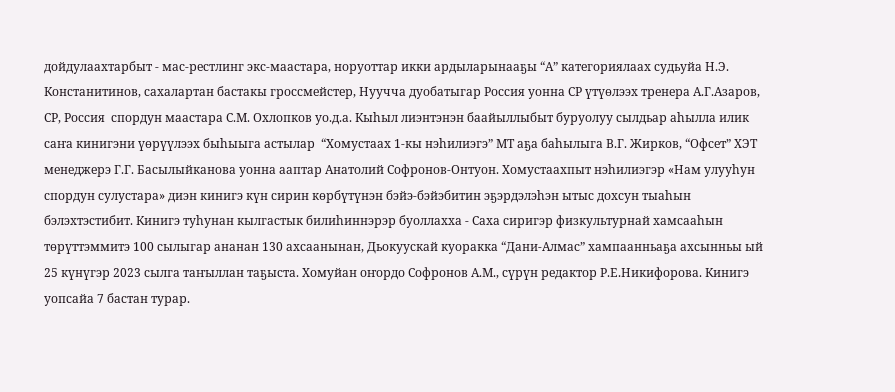дойдулаахтарбыт - мас-рестлинг экс-маастара, норуоттар икки ардыларынааҕы “А” категориялаах судьуйа Н.Э. Констанитинов, сахалартан бастакы гроссмейстер, Нуучча дуобатыгар Россия уонна СР үтүөлээх тренера А.Г.Азаров, СР, Россия  спордун маастара С.М. Охлопков уо.д.а. Кыһыл лиэнтэнэн баайыллыбыт буруолуу сылдьар аһылла илик саҥа кинигэни үөрүүлээх быһыыга астылар  “Хомустаах 1-кы нэһилиэгэ” МТ аҕа баһылыга В.Г. Жирков, “Офсет” ХЭТ менеджерэ Г.Г. Басылыйканова уонна ааптар Анатолий Софронов-Онтуон. Хомустаахпыт нэһилиэгэр «Нам улууһун спордун сулустара» диэн кинигэ күн сирин көрбүтүнэн бэйэ-бэйэбитин эҕэрдэлэһэн ытыс дохсун тыаһын бэлэхтэстибит. Кинигэ туһунан кылгастык билиһиннэрэр буоллахха - Саха сиригэр физкультурнай хамсааһын төрүттэммитэ 100 сылыгар ананан 130 ахсаанынан, Дьокуускай куоракка “Дани-Алмас” хампаанньаҕа ахсынньы ый 25 күнүгэр 2023 сылга таҥыллан таҕыста. Хомуйан оҥордо Софронов А.М., сүрүн редактор Р.Е.Никифорова. Кинигэ уопсайа 7 бастан турар.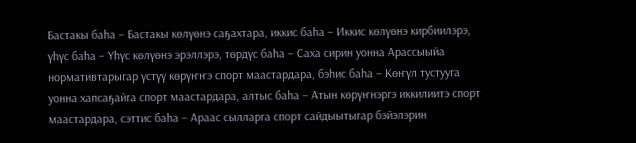Бастакы баһа – Бастакы көлүөнэ саҕахтара, иккис баһа – Иккис көлүөнэ кирбиилэрэ, үһүс баһа – Үһүс көлүөнэ эрэллэрэ, төрдүс баһа – Саха сирин уонна Арассыыйа нормативтарыгар үстүү көрүҥҥэ спорт маастардара, бэһис баһа – Көҥүл тустууга уонна хапсаҕайга спорт маастардара, алтыс баһа – Атын көрүҥнэргэ иккилиитэ спорт маастардара, сэттис баһа – Араас сылларга спорт сайдыытыгар бэйэлэрин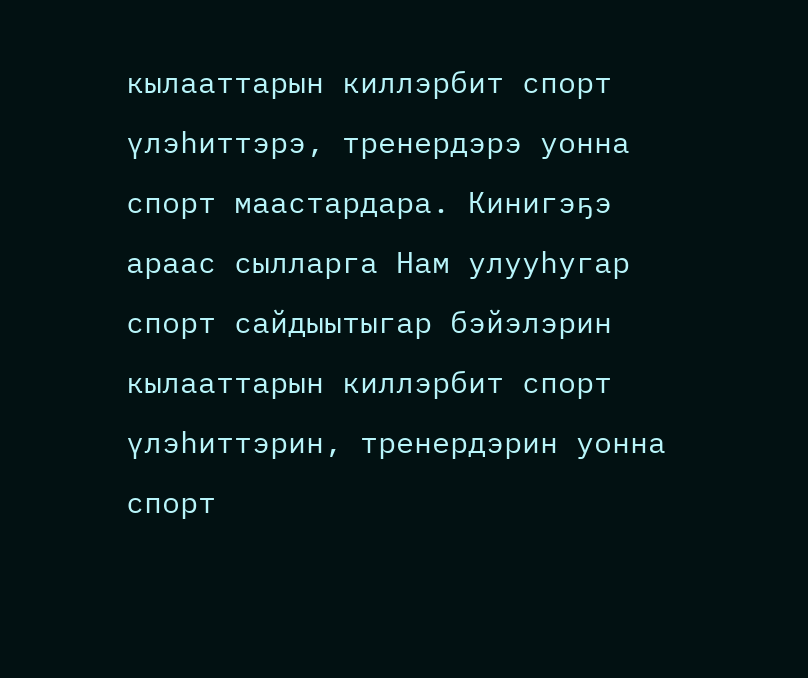кылааттарын киллэрбит спорт үлэһиттэрэ, тренердэрэ уонна спорт маастардара. Кинигэҕэ араас сылларга Нам улууһугар спорт сайдыытыгар бэйэлэрин кылааттарын киллэрбит спорт үлэһиттэрин, тренердэрин уонна спорт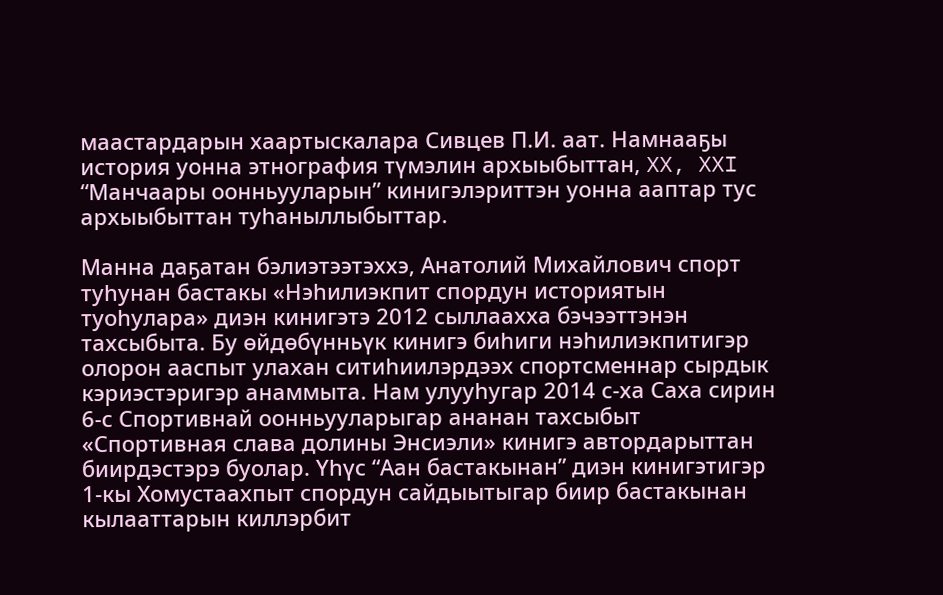маастардарын хаартыскалара Сивцев П.И. аат. Намнааҕы история уонна этнография түмэлин архыыбыттан, XX, XXI “Манчаары оонньууларын” кинигэлэриттэн уонна ааптар тус архыыбыттан туһаныллыбыттар.

Манна даҕатан бэлиэтээтэххэ, Анатолий Михайлович спорт туһунан бастакы «Нэhилиэкпит спордун историятын туоhулара» диэн кинигэтэ 2012 сыллаахха бэчээттэнэн тахсыбыта. Бу өйдөбүнньүк кинигэ биһиги нэһилиэкпитигэр олорон ааспыт улахан ситиһиилэрдээх спортсменнар сырдык кэриэстэригэр анаммыта. Нам улууһугар 2014 с-ха Саха сирин 6-с Спортивнай оонньууларыгар ананан тахсыбыт «Спортивная слава долины Энсиэли» кинигэ автордарыттан биирдэстэрэ буолар. Үһүс “Аан бастакынан” диэн кинигэтигэр 1-кы Хомустаахпыт спордун сайдыытыгар биир бастакынан кылааттарын киллэрбит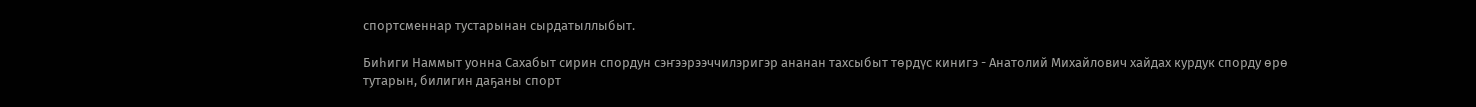спортсменнар тустарынан сырдатыллыбыт.

Биһиги Наммыт уонна Сахабыт сирин спордун сэҥээрээччилэригэр ананан тахсыбыт төрдүс кинигэ - Анатолий Михайлович хайдах курдук спорду өрө тутарын, билигин даҕаны спорт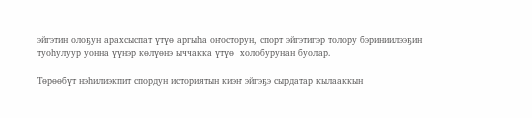эйгэтин олоҕун арахсыспат үтүө аргыһа оҥосторун, спорт эйгэтигэр толору бэриниилээҕин туоһулуур уонна үүнэр көлүөнэ ыччакка үтүө  холобурунан буолар.

Төрөөбүт нэһилиэкпит спордун историятын киэҥ эйгэҕэ сырдатар кылааккын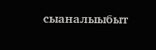сыаналыыбыт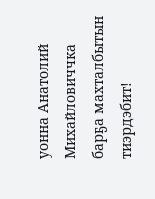уонна Анатолий Михайловиччка барҕа махталбытын тиэрдэбит!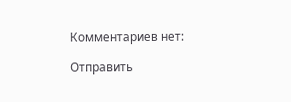Комментариев нет:

Отправить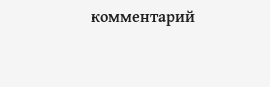комментарий